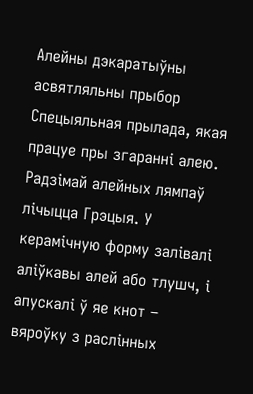Алейны дэкаратыўны асвятляльны прыбор
Спецыяльная прылада, якая працуе пры згаранні алею.
Радзімай алейных лямпаў лічыцца Грэцыя. У керамічную форму залівалі аліўкавы алей або тлушч, і апускалі ў яе кнот – вяроўку з раслінных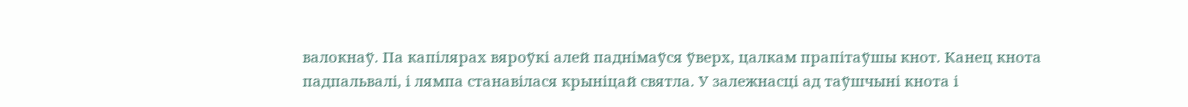валокнаў. Па капілярах вяроўкі алей паднімаўся ўверх, цалкам прапітаўшы кнот. Канец кнота падпальвалі, і лямпа станавілася крыніцай святла. У залежнасці ад таўшчыні кнота і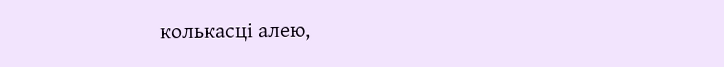колькасці алею,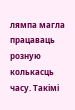лямпа магла працаваць розную колькасць часу. Такімі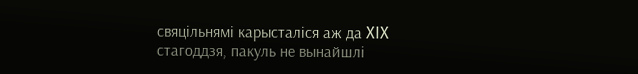свяцільнямі карысталіся аж да XIX стагоддзя, пакуль не вынайшлі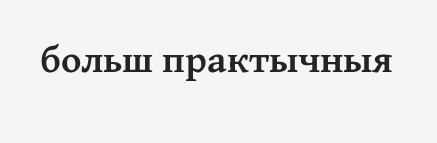больш практычныя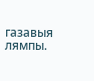газавыя лямпы.